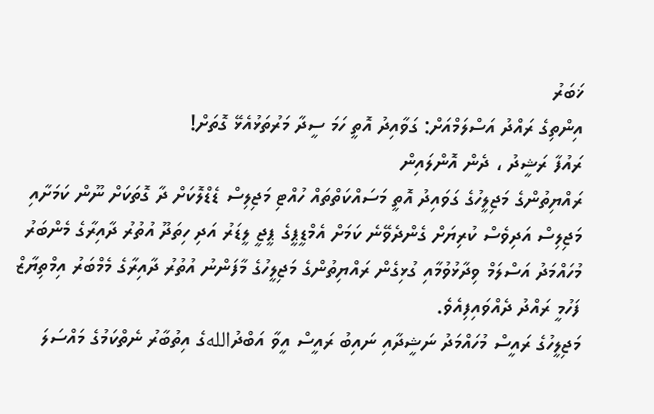ޚަބަރު
އިންތިގެ ރައްދު އަސްލަމްއަށް: ގަވާއިދު އޮތީ ހަމަ ސީދާ މަރުތަޅުއެޅޭ ގޮތަށް!
ރައުފާ ރަޝީދު ، ދެން އޮންލައިން
ރައްޔިތުންގެ މަޖިލީހުގެ ގަވައިދު އޮތީ މަސައްކަތްތައް ހުއްޓި މަޖިލިސް ޑެޑްލޮކަށް ދާ ގޮތަކަށް ނޫން ކަމަށާއި މަޖިލިސް އަދިވެސް ކުރިޔަށް ގެންދެވޭނެ ކަމަށް އެމްޑީޕީގެ ޕީޖީ ލީޑަރު އަދި ހިތަދޫ އުތުރު ދާއިރާގެ މެންބަރު މުހައްމަދު އަސްލަމް ވިދާޅުވުމާއި ގުޅިގެން ރައްޔިތުންގެ މަޖިލީހުގެ މާފަންނު އުތުރު ދާއިރާގެ މެމްބަރު އިމްތިޔާޒް ފަހުމީ ރައްދު ދެއްވައިފިއެވެ.
މަޖިލީހުގެ ރައީސް މުހައްމަދު ނަޝީދާއި ނައިބު ރައީސް އީވާ އަބްދުاللهގެ އިތުބާރު ނެތްކަމުގެ މައްސަލަ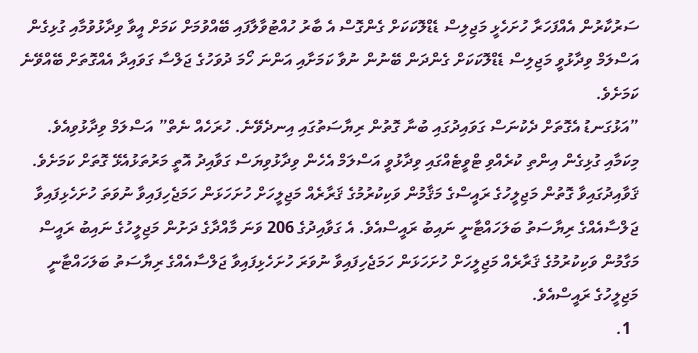ސަރުކާރުން އެއްފަހަރާ ހުށަހެޅީ މަޖިލިސް ޑެޑްލޮކަކަށް ގެންގޮސް އެ ބާރު ހުއްޓުވާލާފައި ބޭއްވުމަށް ކަމަށް އީވާ ވިދާޅުވުމާއި ގުޅިގެން އަސްލަމް ވިދާޅުވީ މަޖިލިސް ޑެޑްލޮކަކަށް ގެންދަން ބޭނުން ނުވާ ކަމަށާއި އަންނަ ހޯމަ ދުވަހުގެ ޖަލްސާ ގަވައިދާ އެއްގޮތަށް ބޭއްވޭނެ ކަމަށެވެ.
”އަޅުގަނޑު އެގޮތަށް ދެކުނަސް ގަވައިދުގައި ބުނާ ގޮތުން ރިޔާސަތުގައި އިނދެވޭނެ. ހުރަހެއް ނެތް” އަސްލަމް ވިދާޅުވިއެވެ.
މިކަމާއި ގުޅިގެން އިންތި ކުރެއްވި ޓްވީޓެއްގައި ވިދާޅުވީ އަސްލަމް އެހެން ވިދާޅުވިޔަސް ގަވާއިދު އޮތީ މަރުތަޅުއެޅޭ ގޮތަށް ކަމަށެވެ.
ޤަވާއިދުގައިވާ ގޮތުން މަޖިލީހުގެ ރައީސްގެ މަޤާމުން ވަކިކުރުމުގެ ޤަރާރެއް މަޖިލީހަށް ހުށަހަޅަން ހަމަޖެހިފައިވާ ނުވަތަ ހުށަހެޅިފައިވާ ޖަލްސާއެއްގެ ރިޔާސަތު ބަލަހައްޓާނީ ނައިބު ރައީސްއެވެ. އެ ގަވާއިދުގެ 206 ވަނަ މާއްދާގެ ދަށުން މަޖިލީހުގެ ނައިބު ރައީސް މަގާމުން ވަކިކުރުމުގެ ޤަރާރެއް މަޖިލީހަށް ހުށަހަޅަން ހަމަޖެހިފައިވާ ނުވަރަ ހުށަހެޅިފައިވާ ޖަލްސާއެއްގެ ރިޔާސަތު ބަލަހައްޓާނީ މަޖިލީހުގެ ރައީސްއެވެ.
  1.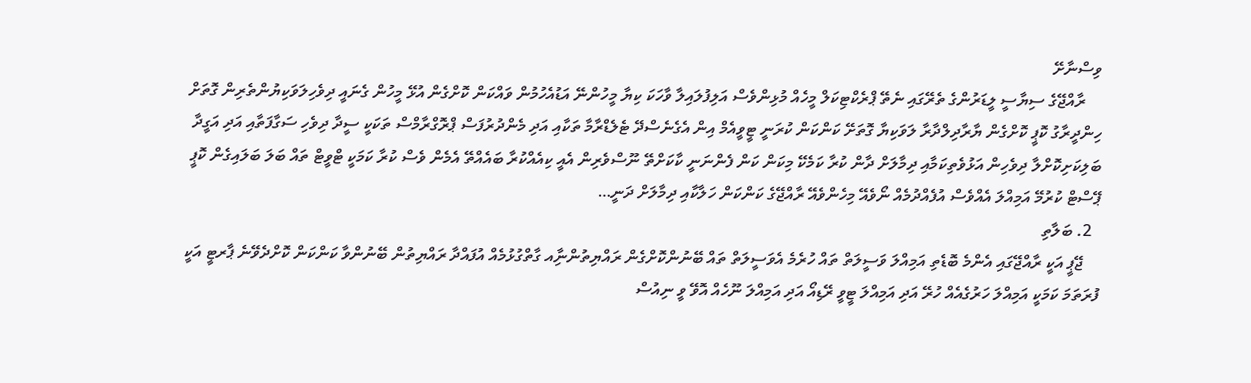ވިސްނާށޭ
    ރާއްޖޭގެ ސިޔާސީ ލީޑަރުންގެ ތެރޭގައި ނެތޭ ޕްރެކްޓިކަލް މީހެއް މުޅިންވެސް އަލިފުލައިލާ ވާހަކަ ކިޔާ މީހުންނޭ އަޑުއެހުމުން ވައްކަން ކޮށްގެން އުޅޭ މީހުން ގެނައީ ދިވެހިލަވަކިޔުންތެރިން ގޮތަށް ހިންދީރާގު ކޮޕީ ކޮށްގެން ޔާރާދިލްދާރާ ލަވަކިޔާ ގޮތަށޭ ކަންކަން ކުރަނީ ޓީވީއެމް އިން އެގެނެސްދޭ ޓެލެޑްރާމާ ތަކާއި އަދި މެންދުރުފަސް ޕްރޮގްރާމްސް ތަކަކީ ސީދާ ދިވެހި ސަގާފަތާއި އަދި އަގީދާ ބަލިކަށިކޮށްލާ ދިވެހިން އަޅުވެތިކަމާއި ދިމާލަށް ދާން ކުރާ ކަމެކޭ މިކަން ކަން ފެންނަނީ ކާކަށްތޭ ނޫސްވެރިން އެއީ ކިއެއްކުރާ ބައެއްތޭ އެމެން ވެސް ކުރާ ކަމަކީ ޓްވީޓް ތައް ބަލަ ބަލައިގެން ކޮޕީ ޕޭސްޓް ކުރުމޭ އަމިއްލަ އެއްވެސް އުފެއްދުމެއް ނޯވެއޭ މިހެންވެއޭ ރާއްޖޭގެ ކަންކަން ހަލާކާއި ދިމާލަށް ދަނީ…
  2. ބަލާތި
    ޖޭޕީ އަކީ ރާއްޖޭގައި އެންމެ ބޮޑެތި އަމިއްލަ ވަސީލަތް ތައް ހުރެމެ އެވަސީލަތް ތައް ބޭނުންކޮށްގެން ރައްޔިތުންނާިއ ގާތްގުޅުމެއް އުފައްދާ ރައްޔިތުން ބޭނުންވާ ކަންކަން ކޮށްދެވޭނެ ޕާރޓީ އަކީ ފުރަތަމަ ކަމަކީ އަމިއްލަ ހަރުގެއެއް ހުރޭ އަދި އަމިއްލަ ޓީވީ ރޭޑިއޯ އަދި އަމިއްލަ ނޫހެއް އޮވޭ ވީ ނިއުސް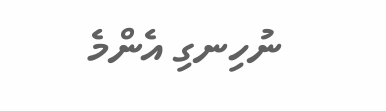ނުހިނގި އެންމެ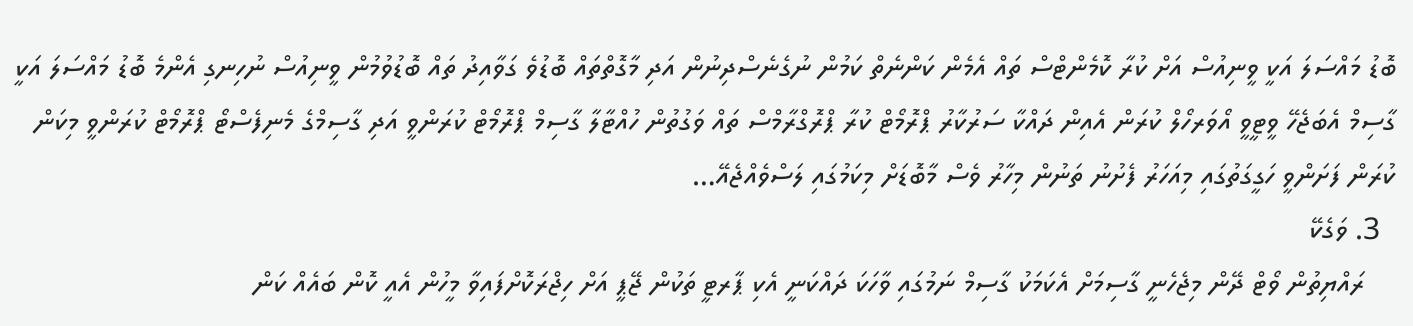ބޮޑު މައްސަލަ އަކީ ވީނިއުސް އަށް ކުރާ ކޮމެންޓްސް ތައް އެމެން ކަންނެތް ކަމުން ނުގެނެސްދިނުން އަދި މާގޮތްތައް ބޮޑުވެ ގަވާއިދު ތައް ބޮޑުވުމުން ވީނިއުސް ނުހިނގި އެންމެ ބޮޑު މައްސަލަ އަކީ ގާސިމް އެބަޖެހޭ ވީޓީވީ އޯވަރހޯލް ކުރަން އެއިން ދައްކާ ސަރުކާރު ޕްރޮމޯޓް ކުރާ ޕްރޮގްރާމްސް ތައް ވަގުތުން ހުއްޓާލާ ގާސިމް ޕްރޮމޯޓް ކުރަންވީ އަދި ގާސިމްގެ މެނިފެސްޓޯ ޕްރޮމޯޓް ކުރަންވީ މިކަން ކުރަން ފަށަންވީ ހަގީގަތުގައި މިއަހަރު ފެށުނު ތަނުން މިހާރު ވެސް މާބޮޑަށް މިކަމުގައި ލަސްވެއްޖެއޭ…
  3. ވަގެކޭ
    ރައްޔިތުން ވޯޓް ދޭން މިޖެހެނީ ގާސިމަށް އެކަމަކު ގާސިމް ނަމުގައި ވާހަކަ ދައްކަނީ އެކި ޕާރޓީ ތަކުން ޖޭޕީ އަށް ހިޖްރަކޮށްފައިވާ މީހުން އެއީ ކޮން ބައެއް ކަން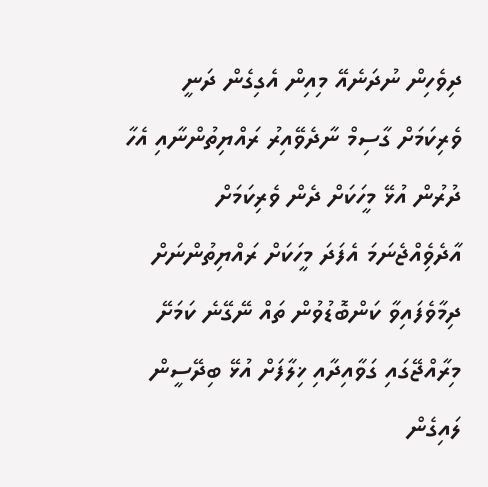ދިވެހިން ނުދަނެއޭ މިއިން އެގިގެން ދަނީ ވެރިކަމަށް ގާސިމް ނާދެވޭއިރު ރައްޔިތުންނާއި އެހާ ދުރުން އުޅޭ މީހަކަށް ދެން ވެރިކަމަށް އާދެވިެއްޖެނަމަ އެފަދަ މީހަކަށް ރައްޔިތުންނަށް ދިމާވެފައިވާ ކަންބޮޑުވުން ތައް ނޭގޭނެ ކަމަށޭ މިރާއްޖޭގައި ގަވާއިދާއި ޚިލާފަށް އުޅޭ ބިދޭސީން ލައިގެން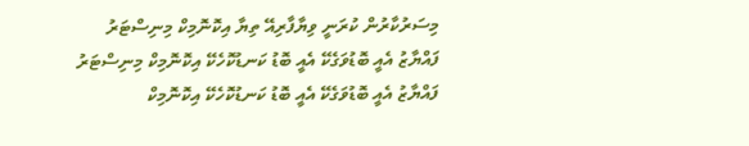މިސަރުކާރުން ކުރަނީ ވިޔާފާރިއޭ ތިޔާ އިކޮނޮމިކް މިނިސްޓަރު ފައްޔާޒު އެއީ ބޮޑުވަގެކޭ އެއީ ބޮޑު ކަނޑުކޮހެކޭ އިކޮނޮމިކް މިނިސްޓަރު ފައްޔާޒު އެއީ ބޮޑުވަގެކޭ އެއީ ބޮޑު ކަނޑުކޮހެކޭ އިކޮނޮމިކް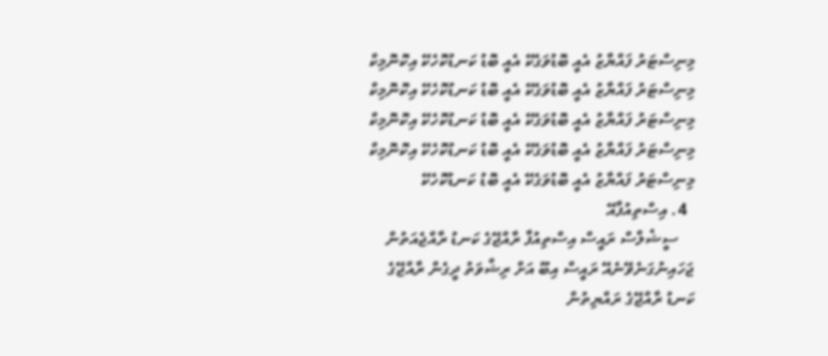މިނިސްޓަރު ފައްޔާޒު އެއީ ބޮޑުވަގެކޭ އެއީ ބޮޑު ކަނޑުކޮހެކޭ އިކޮނޮމިކް މިނިސްޓަރު ފައްޔާޒު އެއީ ބޮޑުވަގެކޭ އެއީ ބޮޑު ކަނޑުކޮހެކޭ އިކޮނޮމިކް މިނިސްޓަރު ފައްޔާޒު އެއީ ބޮޑުވަގެކޭ އެއީ ބޮޑު ކަނޑުކޮހެކޭ އިކޮނޮމިކް މިނިސްޓަރު ފައްޔާޒު އެއީ ބޮޑުވަގެކޭ އެއީ ބޮޑު ކަނޑުކޮހެކޭ އިކޮނޮމިކް މިނިސްޓަރު ފައްޔާޒު އެއީ ބޮޑުވަގެކޭ އެއީ ބޮޑު ކަނޑުކޮހެކޭ
  4. އިސްތިއުފާއޭ
    ސީޝެލްސް ރައީސް އިސްތިއުފާ ރާއްޖޭގެ ކަނޑު ރާއްޖެއަތުން ޖަހައިނުގަނެވޭނެއޭ ރައީސް އިބޫ އަށް ރިޝްވަތު ދީގެން ރާއްޖޭގެ ކަނޑު ރާއްޖޭގެ ރައްޔިތުން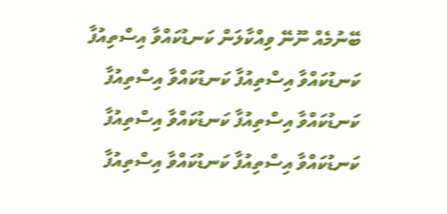ބޭނުމެއް ނޫނޭ ވިއްކާލަން ކަނޑުކައްވާ އިސްތިއުފާ ކަނޑުކައްވާ އިސްތިއުފާ ކަނޑުކައްވާ އިސްތިއުފާ ކަނޑުކައްވާ އިސްތިއުފާ ކަނޑުކައްވާ އިސްތިއުފާ ކަނޑުކައްވާ އިސްތިއުފާ ކަނޑުކައްވާ އިސްތިއުފާ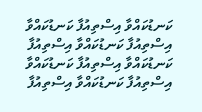ކަނޑުކައްވާ އިސްތިއުފާ ކަނޑުކައްވާ އިސްތިއުފާ ކަނޑުކައްވާ އިސްތިއުފާ ކަނޑުކައްވާ އިސްތިއުފާ ކަނޑުކައްވާ އިސްތިއުފާ ކަނޑުކައްވާ އިސްތިއުފާ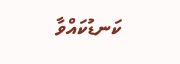ކަނޑުކައްވާ